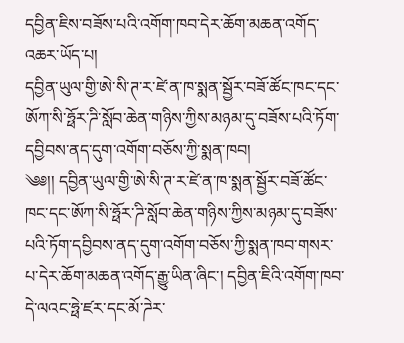དབྱིན་ཇིས་བཟོས་པའི་འགོག་ཁབ་དེར་ཆོག་མཆན་འགོད་འཆར་ཡོད་པ།
དབྱིན་ཡུལ་གྱི་ཨེ་སི་ཊ་ར་ཛེ་ན་ཁ་སྨན་སྦྱོར་བཟོ་ཚོང་ཁང་དང་ཨོཀ་སི་ཧྥོར་ཌི་སློབ་ཆེན་གཉིས་ཀྱིས་མཉམ་དུ་བཟོས་པའི་ཏོག་དབྱིབས་ནད་དུག་འགོག་བཅོས་ཀྱི་སྨན་ཁབ།
༄༅།། དབྱིན་ཡུལ་གྱི་ཨེ་སི་ཊ་ར་ཛེ་ན་ཁ་སྨན་སྦྱོར་བཟོ་ཚོང་ཁང་དང་ཨོཀ་སི་ཧྥོར་ཌི་སློབ་ཆེན་གཉིས་ཀྱིས་མཉམ་དུ་བཟོས་པའི་ཏོག་དབྱིབས་ནད་དུག་འགོག་བཅོས་ཀྱི་སྨན་ཁབ་གསར་པ་དེར་ཆོག་མཆན་འགོད་རྒྱུ་ཡིན་ཞིང་། དབྱིན་ཇིའི་འགོག་ཁབ་དེ་ལའང་ཧྥེ་ཛར་དང་མོ་ཌེར་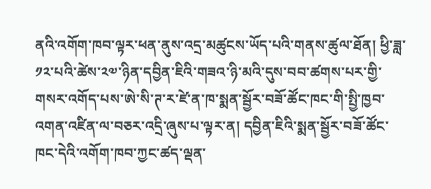ནའི་འགོག་ཁབ་ལྟར་ཕན་ནུས་འདྲ་མཚུངས་ཡོད་པའི་གནས་ཚུལ་ཐོན། ཕྱི་ཟླ་༡༢་པའི་ཚེས་༢༧་ཉིན་དབྱིན་ཇིའི་གཟའ་ཉི་མའི་དུས་བབ་ཚགས་པར་གྱི་གསར་འགོད་པས་ཨེ་སི་ཊ་ར་ཛེ་ན་ཁ་སྨན་སྦྱོར་བཟོ་ཚོང་ཁང་གི་སྤྱི་ཁྱབ་འགན་འཛིན་ལ་བཅར་འདྲི་ཞུས་པ་ལྟར་ན། དབྱིན་ཇིའི་སྨན་སྦྱོར་བཟོ་ཚོང་ཁང་དེའི་འགོག་ཁབ་ཀྱང་ཚད་ལྡན་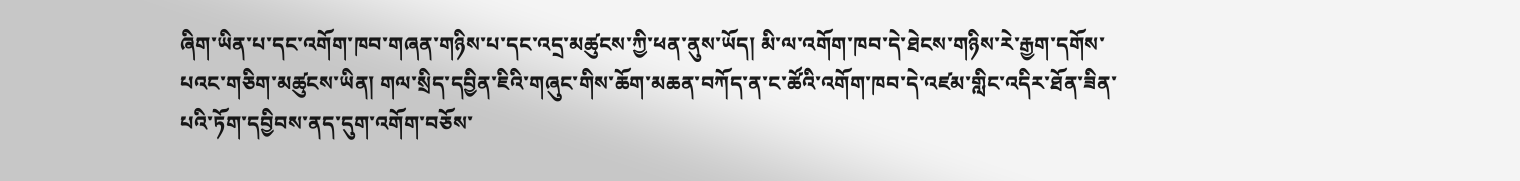ཞིག་ཡིན་པ་དང་འགོག་ཁབ་གཞན་གཉིས་པ་དང་འདྲ་མཚུངས་ཀྱི་ཕན་ནུས་ཡོད། མི་ལ་འགོག་ཁབ་དེ་ཐེངས་གཉིས་རེ་རྒྱག་དགོས་པའང་གཅིག་མཚུངས་ཡིན། གལ་སྲིད་དབྱིན་ཇིའི་གཞུང་གིས་ཆོག་མཆན་བཀོད་ན་ང་ཚོའི་འགོག་ཁབ་དེ་འཛམ་གླིང་འདིར་ཐོན་ཟིན་པའི་ཏོག་དབྱིབས་ནད་དུག་འགོག་བཅོས་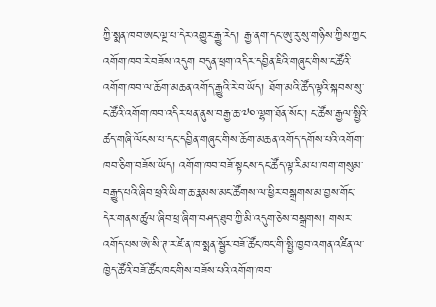ཀྱི་སྨན་ཁབ་ཨང་ལྔ་པ་དེར་འགྱུར་རྒྱུ་རེད། རྒྱ་ནག་དང་ཨུ་རུ་སུ་གཉིས་ཀྱིས་ཀྱང་འགོག་ཁབ་རེ་བཟོས་འདུག བདུན་ཕྲག་འདིར་དབྱིན་ཇིའི་གཞུང་གིས་ང་ཚོའི་འགོག་ཁབ་ལ་ཆོག་མཆན་འགོད་རྒྱུའི་རེ་བ་ཡོད། ཐོག་མའི་ཚོད་ལྟའི་སྐབས་སུ་ང་ཚོའི་འགོག་ཁབ་འདིར་ཕན་ནུས་བརྒྱ་ཆ་༧༠་ལྷག་ཐོན་སོང་། ང་ཚོས་རྒྱལ་སྤྱིའི་ཚད་གཞི་ལོངས་པ་དང་དབྱིན་གཞུང་གིས་ཆོག་མཆན་འགོད་དགོས་པའི་འགོག་ཁབ་ཅིག་བཟོས་ཡོད། འགོག་ཁབ་བཟོ་སྟངས་དང་ཚོད་ལྟ་རིམ་པ་ཁག་གསུམ་བརྒྱུད་པའི་ཞིབ་ཕྲའི་ཡིག་ཆ་རྣམས་མང་ཚོགས་ལ་ཕྱིར་བསྒྲགས་མ་བྱས་གོང་དེར་གནས་ཚུལ་ཞིབ་ཕྲ་ཞིག་བཤད་ཐུབ་ཀྱི་མི་འདུག་ཅེས་བསྒྲགས། གསར་འགོད་པས་ཨེ་སི་ཊ་ར་ཛེ་ན་ཁ་སྨན་སྦྱོར་བཟོ་ཚོང་ཁང་གི་སྤྱི་ཁྱབ་འགན་འཛིན་ལ་ཁྱེད་ཚོའི་བཟོ་ཚོང་ཁང་གིས་བཟོས་པའི་འགོག་ཁབ་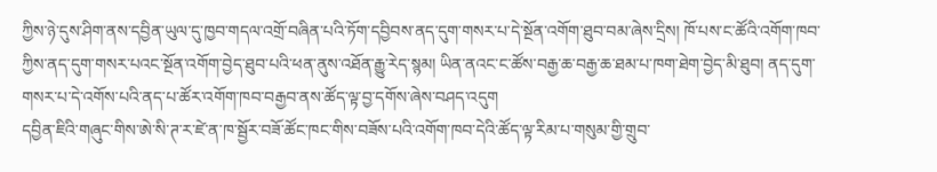ཀྱིས་ཉེ་དུས་ཤིག་ནས་དབྱིན་ཡུལ་དུ་ཁྱབ་གདལ་འགྲོ་བཞིན་པའི་ཏོག་དབྱིབས་ནད་དུག་གསར་པ་དེ་སྔོན་འགོག་ཐུབ་བམ་ཞེས་དྲིས། ཁོ་པས་ང་ཚོའི་འགོག་ཁབ་ཀྱིས་ནད་དུག་གསར་པའང་སྔོན་འགོག་བྱེད་ཐུབ་པའི་ཕན་ནུས་འཐོན་རྒྱུ་རེད་སྙམ། ཡིན་ནའང་ང་ཚོས་བརྒྱ་ཆ་བརྒྱ་ཆ་ཐམ་པ་ཁག་ཐེག་བྱེད་མི་ཐུབ། ནད་དུག་གསར་པ་དེ་འགོས་པའི་ནད་པ་ཚོར་འགོག་ཁབ་བརྒྱབ་ནས་ཚོད་ལྟ་བྱ་དགོས་ཞེས་བཤད་འདུག
དབྱིན་ཇིའི་གཞུང་གིས་ཨེ་སི་ཊ་ར་ཛེ་ན་ཁ་སྦྱོར་བཟོ་ཚོང་ཁང་གིས་བཟོས་པའི་འགོག་ཁབ་དེའི་ཚོད་ལྟ་རིམ་པ་གསུམ་གྱི་གྲུབ་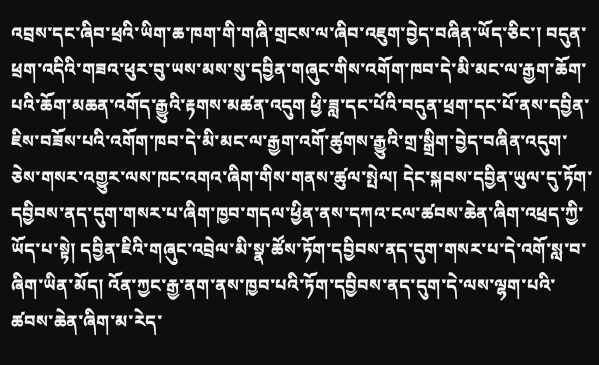འབྲས་དང་ཞིབ་ཕྲའི་ཡིག་ཆ་ཁག་གི་གཞི་གྲངས་ལ་ཞིབ་འཇུག་བྱེད་བཞིན་ཡོད་ཅིང་། བདུན་ཕྲག་འདིའི་གཟའ་ཕུར་བུ་ཡས་མས་སུ་དབྱིན་གཞུང་གིས་འགོག་ཁབ་དེ་མི་མང་ལ་རྒྱག་ཆོག་པའི་ཆོག་མཆན་འགོད་རྒྱུའི་རྟགས་མཚན་འདུག ཕྱི་ཟླ་དང་པོའི་བདུན་ཕྲག་དང་པོ་ནས་དབྱིན་ཇིས་བཟོས་པའི་འགོག་ཁབ་དེ་མི་མང་ལ་རྒྱག་འགོ་ཚུགས་རྒྱུའི་གྲ་སྒྲིག་བྱེད་བཞིན་འདུག་ཅེས་གསར་འགྱུར་ལས་ཁང་འགའ་ཞིག་གིས་གནས་ཚུལ་སྤེལ། དེང་སྐབས་དབྱིན་ཡུལ་དུ་ཏོག་དབྱིབས་ནད་དུག་གསར་པ་ཞིག་ཁྱབ་གདལ་ཕྱིན་ནས་དཀའ་ངལ་ཚབས་ཆེན་ཞིག་འཕྲད་ཀྱི་ཡོད་པ་སྟེ། དབྱིན་ཇིའི་གཞུང་འབྲེལ་མི་སྣ་ཚོས་ཏོག་དབྱིབས་ནད་དུག་གསར་པ་དེ་འགོ་སླ་བ་ཞིག་ཡིན་མོད། འོན་ཀྱང་རྒྱ་ནག་ནས་ཁྱབ་པའི་ཏོག་དབྱིབས་ནད་དུག་དེ་ལས་ལྷག་པའི་ཚབས་ཆེན་ཞིག་མ་རེད་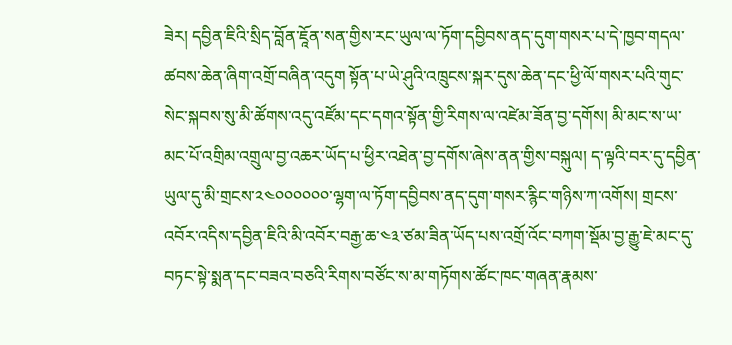ཟེར། དབྱིན་ཇིའི་སྲིད་བློན་ཇཱོན་སན་གྱིས་རང་ཡུལ་ལ་ཏོག་དབྱིབས་ནད་དུག་གསར་པ་དེ་ཁྱབ་གདལ་ཚབས་ཆེན་ཞིག་འགྲོ་བཞིན་འདུག སྟོན་པ་ཡེ་ཤུའི་འཁྲུངས་སྐར་དུས་ཆེན་དང་ཕྱི་ལོ་གསར་པའི་གུང་སེང་སྐབས་སུ་མི་ཚོགས་འདུ་འཛོམ་དང་དགའ་སྟོན་གྱི་རིགས་ལ་འཛེམ་ཟོན་བྱ་དགོས། མི་མང་ས་ཡ་མང་པོ་འགྲིམ་འགྲུལ་བྱ་འཆར་ཡོད་པ་ཕྱིར་འཐེན་བྱ་དགོས་ཞེས་ནན་གྱིས་བསྐུལ། ད་ལྟའི་བར་དུ་དབྱིན་ཡུལ་དུ་མི་གྲངས་༢༤༠༠༠༠༠༠་ལྷག་ལ་ཏོག་དབྱིབས་ནད་དུག་གསར་རྙིང་གཉིས་ཀ་འགོས། གྲངས་འབོར་འདིས་དབྱིན་ཇིའི་མི་འབོར་བརྒྱ་ཆ་༤༣་ཙམ་ཟིན་ཡོད་པས་འགྲོ་འོང་བཀག་སྡོམ་བྱ་རྒྱུ་ཇེ་མང་དུ་བཏང་སྟེ་སྨན་དང་བཟའ་བཅའི་རིགས་བཙོང་ས་མ་གཏོགས་ཚོང་ཁང་གཞན་རྣམས་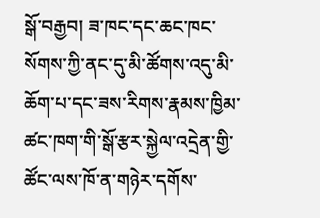སྒོ་བརྒྱབ། ཟ་ཁང་དང་ཆང་ཁང་སོགས་ཀྱི་ནང་དུ་མི་ཚོགས་འདུ་མི་ཆོག་པ་དང་ཟས་རིགས་རྣམས་ཁྱིམ་ཚང་ཁག་གི་སྒོ་རྩར་སྐྱེལ་འདྲེན་གྱི་ཚོང་ལས་ཁོ་ན་གཉེར་དགོས་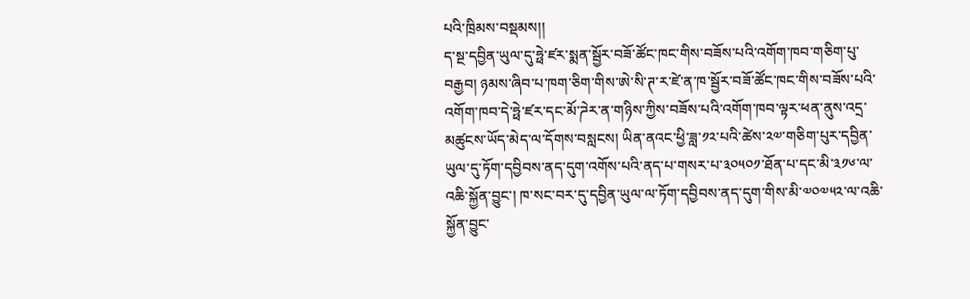པའི་ཁྲིམས་བསྡམས།།
ད་སྔ་དབྱིན་ཡུལ་དུ་ཧྥེ་ཛར་སྨན་སྦྱོར་བཟོ་ཚོང་ཁང་གིས་བཟོས་པའི་འགོག་ཁབ་གཅིག་པུ་བརྒྱབ། ཉམས་ཞིབ་པ་ཁག་ཅིག་གིས་ཨེ་སི་ཊ་ར་ཛེ་ན་ཁ་སྦྱོར་བཟོ་ཚོང་ཁང་གིས་བཟོས་པའི་འགོག་ཁབ་དེ་ཧྥེ་ཛར་དང་མོ་ཌེར་ན་གཉིས་ཀྱིས་བཟོས་པའི་འགོག་ཁབ་ལྟར་ཕན་ནུས་འདྲ་མཚུངས་ཡོད་མེད་ལ་དོགས་བསླངས། ཡིན་ནའང་ཕྱི་ཟླ་༡༢་པའི་ཚེས་༢༧་གཅིག་པུར་དབྱིན་ཡུལ་དུ་ཏོག་དབྱིབས་ནད་དུག་འགོས་པའི་ནད་པ་གསར་པ་༣༠༥༠༡་ཐོན་པ་དང་མི་༣༡༦་ལ་འཆི་སྐྱོན་བྱུང་། ཁ་སང་བར་དུ་དབྱིན་ཡུལ་ལ་ཏོག་དབྱིབས་ནད་དུག་གིས་མི་༧༠༧༥༢་ལ་འཆི་སྐྱོན་བྱུང་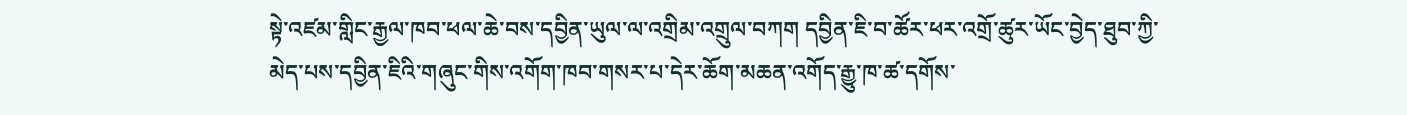སྟེ་འཛམ་གླིང་རྒྱལ་ཁབ་ཕལ་ཆེ་བས་དབྱིན་ཡུལ་ལ་འགྲིམ་འགྲུལ་བཀག དབྱིན་ཇི་བ་ཚོར་ཕར་འགྲོ་ཚུར་ཡོང་བྱེད་ཐུབ་ཀྱི་མེད་པས་དབྱིན་ཇིའི་གཞུང་གིས་འགོག་ཁབ་གསར་པ་དེར་ཆོག་མཆན་འགོད་རྒྱུ་ཁ་ཚ་དགོས་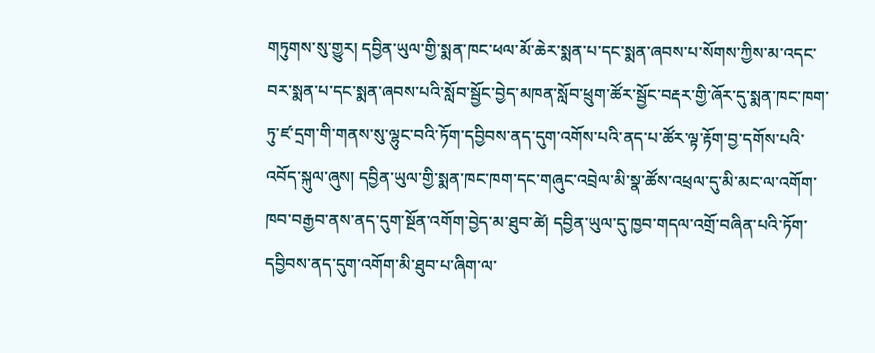གཏུགས་སུ་གྱུར། དབྱིན་ཡུལ་གྱི་སྨན་ཁང་ཕལ་མོ་ཆེར་སྨན་པ་དང་སྨན་ཞབས་པ་སོགས་ཀྱིས་མ་འདང་བར་སྨན་པ་དང་སྨན་ཞབས་པའི་སློབ་སྦྱོང་བྱེད་མཁན་སློབ་ཕྲུག་ཚོར་སྦྱོང་བརྡར་གྱི་ཞོར་དུ་སྨན་ཁང་ཁག་ཏུ་ཛ་དྲག་གི་གནས་སུ་ལྷུང་བའི་ཏོག་དབྱིབས་ནད་དུག་འགོས་པའི་ནད་པ་ཚོར་ལྟ་རྟོག་བྱ་དགོས་པའི་འབོད་སྐུལ་ཞུས། དབྱིན་ཡུལ་གྱི་སྨན་ཁང་ཁག་དང་གཞུང་འབྲེལ་མི་སྣ་ཚོས་འཕྲལ་དུ་མི་མང་ལ་འགོག་ཁབ་བརྒྱབ་ནས་ནད་དུག་སྔོན་འགོག་བྱེད་མ་ཐུབ་ཚེ། དབྱིན་ཡུལ་དུ་ཁྱབ་གདལ་འགྲོ་བཞིན་པའི་ཏོག་དབྱིབས་ནད་དུག་འགོག་མི་ཐུབ་པ་ཞིག་ལ་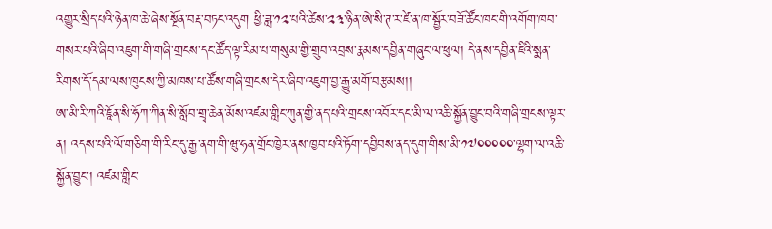འགྱུར་སྲིད་པའི་ཉེན་ཁ་ཆེ་ཞེས་སྔོན་བརྡ་བཏང་འདུག ཕྱི་ཟླ་༡༢་པའི་ཚེས་༢༣་ཉིན་ཨེ་སི་ཊ་ར་ཛེ་ན་ཁ་སྦྱོར་བཟོ་ཚོང་ཁང་གི་འགོག་ཁབ་གསར་པའི་ཞིབ་འཇུག་གི་གཞི་གྲངས་དང་ཚོད་ལྟ་རིམ་པ་གསུམ་གྱི་གྲུབ་འབྲས་རྣམས་དབྱིན་གཞུང་ལ་ཕུལ། དེ་ནས་དབྱིན་ཇིའི་སྨན་རིགས་དོ་དམ་ལས་ཁུངས་ཀྱི་མཁས་པ་ཚོས་གཞི་གྲངས་དེར་ཞིབ་འཇུག་བྱ་རྒྱུ་མགོ་བརྩམས།།
ཨ་མི་རི་ཀའི་ཇཱོན་སི་ཧོཀ་ཀིན་སི་སློབ་གྲྭ་ཆེན་མོས་འཛམ་གླིང་ཀུན་གྱི་ནད་པའི་གྲངས་འབོར་དང་མི་ལ་འཆི་སྐྱོན་བྱུང་བའི་གཞི་གྲངས་ལྟར་ན། འདས་པའི་ལོ་གཅིག་གི་རིང་དུ་རྒྱ་ནག་གི་ཝུ་ཧན་གྲོང་ཁྱེར་ནས་ཁྱབ་པའི་ཏོག་དབྱིབས་ནད་དུག་གིས་མི་༡༧༠༠༠༠༠་ལྷག་ལ་འཆི་སྐྱོན་བྱུང་། འཛམ་གླིང་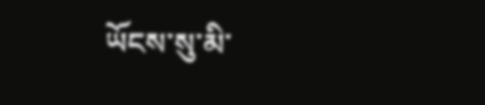ཡོངས་སུ་མི་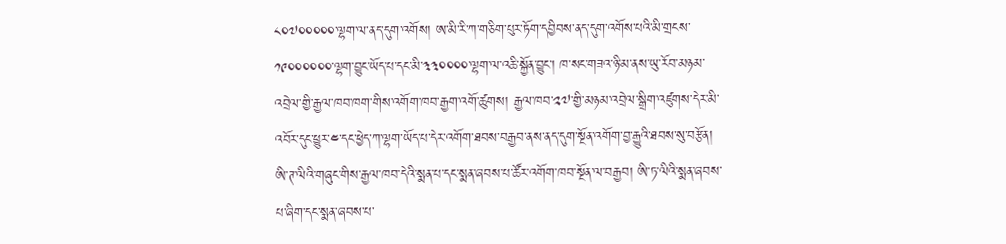༨༠༧༠༠༠༠༠་ལྷག་ལ་ནད་དུག་འགོས། ཨ་མི་རི་ཀ་གཅིག་པུར་ཏོག་དབྱིབས་ནད་དུག་འགོས་པའི་མི་གྲངས་༡༩༠༠༠༠༠༠་ལྷག་བྱུང་ཡོད་པ་དང་མི་༣༣༠༠༠༠་ལྷག་ལ་འཆི་སྐྱོན་བྱུང་། ཁ་སང་གཟའ་ཉི་མ་ནས་ཡུ་རོབ་མཉམ་འབྲེལ་གྱི་རྒྱལ་ཁབ་ཁག་གིས་འགོག་ཁབ་རྒྱག་འགོ་ཚུགས། རྒྱལ་ཁབ་༢༧་གྱི་མཉམ་འབྲེལ་སྒྲིག་འཛུགས་དེར་མི་འབོར་དུང་ཕྱུར་༤་དང་ཕྱེད་ཀ་ལྷག་ཡོད་པ་དེར་འགོག་ཐབས་བརྒྱབ་ནས་ནད་དུག་སྔོན་འགོག་བྱ་རྒྱུའི་ཐབས་སུ་བརྩོན། ཨི་ཊ་ལིའི་གཞུང་གིས་རྒྱལ་ཁབ་དེའི་སྨན་པ་དང་སྨན་ཞབས་པ་ཚོར་འགོག་ཁབ་སྔོན་ལ་བརྒྱབ། ཨི་ཏ་ལིའི་སྨན་ཞབས་པ་ཞིག་དང་སྨན་ཞབས་པ་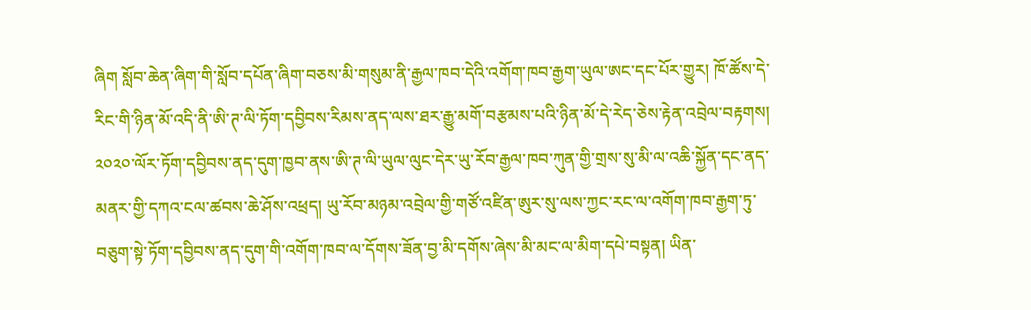ཞིག སློབ་ཆེན་ཞིག་གི་སློབ་དཔོན་ཞིག་བཅས་མི་གསུམ་ནི་རྒྱལ་ཁབ་དེའི་འགོག་ཁབ་རྒྱག་ཡུལ་ཨང་དང་པོར་གྱུར། ཁོ་ཚོས་དེ་རིང་གི་ཉིན་མོ་འདི་ནི་ཨི་ཊ་ལི་ཏོག་དབྱིབས་རིམས་ནད་ལས་ཐར་རྒྱུ་མགོ་བརྩམས་པའི་ཉིན་མོ་དེ་རེད་ཅེས་རྟེན་འབྲེལ་བརྟགས། ༢༠༢༠་ལོར་ཏོག་དབྱིབས་ནད་དུག་ཁྱབ་ནས་ཨི་ཊ་ལི་ཡུལ་ལུང་དེར་ཡུ་རོབ་རྒྱལ་ཁབ་ཀུན་གྱི་གྲས་སུ་མི་ལ་འཆི་སྐྱོན་དང་ནད་མནར་གྱི་དཀའ་ངལ་ཚབས་ཆེ་ཤོས་འཕྲད། ཡུ་རོབ་མཉམ་འབྲེལ་གྱི་གཙོ་འཛིན་ཨུར་སུ་ལས་ཀྱང་རང་ལ་འགོག་ཁབ་རྒྱག་ཏུ་བཅུག་སྟེ་ཏོག་དབྱིབས་ནད་དུག་གི་འགོག་ཁབ་ལ་དོགས་ཟོན་བྱ་མི་དགོས་ཞེས་མི་མང་ལ་མིག་དཔེ་བསྟན། ཡིན་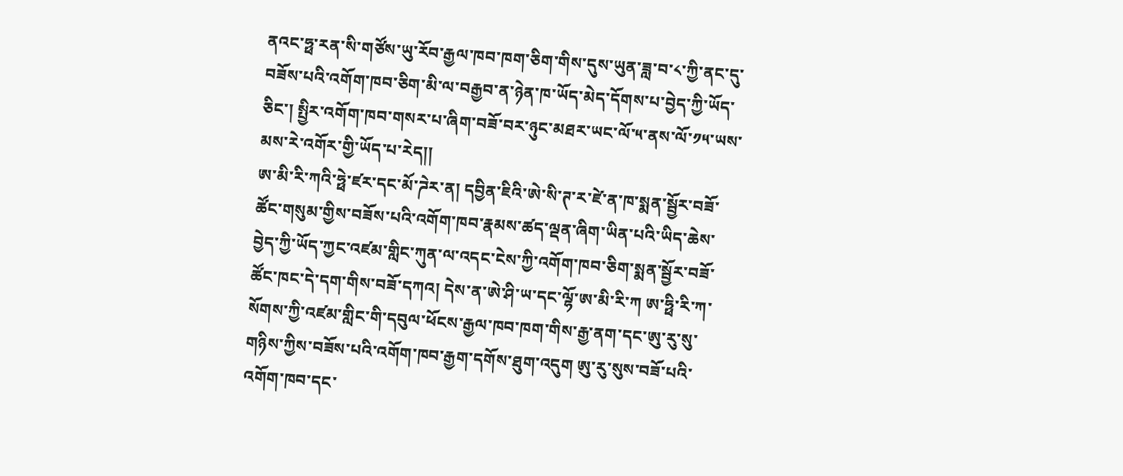ནའང་ཧྥ་རན་སི་གཙོས་ཡུ་རོབ་རྒྱལ་ཁབ་ཁག་ཅིག་གིས་དུས་ཡུན་ཟླ་བ་༨་ཀྱི་ནང་དུ་བཟོས་པའི་འགོག་ཁབ་ཅིག་མི་ལ་བརྒྱབ་ན་ཉེན་ཁ་ཡོད་མེད་དོགས་པ་བྱེད་ཀྱི་ཡོད་ཅིང་། སྤྱིར་འགོག་ཁབ་གསར་པ་ཞིག་བཟོ་བར་ཉུང་མཐར་ཡང་ལོ་༥་ནས་ལོ་༡༥་ཡས་མས་རེ་འགོར་གྱི་ཡོད་པ་རེད།།
ཨ་མི་རི་ཀའི་ཧྥེ་ཛར་དང་མོ་ཌེར་ན། དབྱིན་ཇིའི་ཨེ་སི་ཊ་ར་ཛེ་ན་ཁ་སྨན་སྦྱོར་བཟོ་ཚོང་གསུམ་གྱིས་བཟོས་པའི་འགོག་ཁབ་རྣམས་ཚད་ལྡན་ཞིག་ཡིན་པའི་ཡིད་ཆེས་བྱེད་ཀྱི་ཡོད་ཀྱང་འཛམ་གླིང་ཀུན་ལ་འདང་ངེས་ཀྱི་འགོག་ཁབ་ཅིག་སྨན་སྦྱོར་བཟོ་ཚོང་ཁང་དེ་དག་གིས་བཟོ་དཀའ། དེས་ན་ཨེ་ཤི་ཡ་དང་ལྷོ་ཨ་མི་རི་ཀ ཨ་ཧྥི་རི་ཀ་སོགས་ཀྱི་འཛམ་གླིང་གི་དབུལ་ཕོངས་རྒྱལ་ཁབ་ཁག་གིས་རྒྱ་ནག་དང་ཨུ་རུ་སུ་གཉིས་ཀྱིས་བཟོས་པའི་འགོག་ཁབ་རྒྱག་དགོས་ཐུག་འདུག ཨུ་རུ་སུས་བཟོ་པའི་འགོག་ཁབ་དང་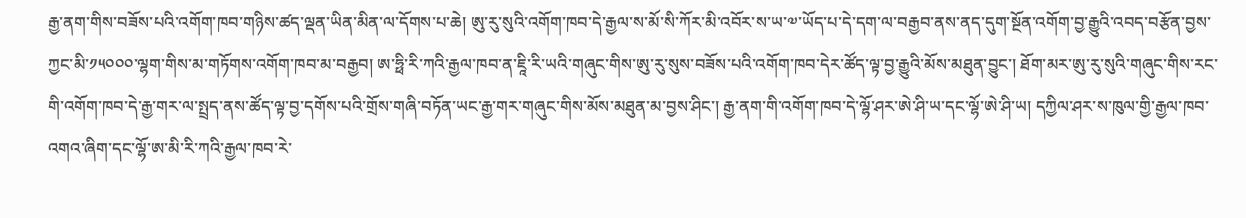རྒྱ་ནག་གིས་བཟོས་པའི་འགོག་ཁབ་གཉིས་ཚད་ལྡན་ཡིན་མིན་ལ་དོགས་པ་ཆེ། ཨུ་རུ་སུའི་འགོག་ཁབ་དེ་རྒྱལ་ས་མོ་སི་ཀོར་མི་འབོར་ས་ཡ་༧་ཡོད་པ་དེ་དག་ལ་བརྒྱབ་ནས་ནད་དུག་སྔོན་འགོག་བྱ་རྒྱུའི་འབད་བརྩོན་བྱས་ཀྱང་མི་༡༥༠༠༠་ལྷག་གིས་མ་གཏོགས་འགོག་ཁབ་མ་བརྒྱབ། ཨ་ཧྥི་རི་ཀའི་རྒྱལ་ཁབ་ན་ཇཱི་རི་ཡའི་གཞུང་གིས་ཨུ་རུ་སུས་བཟོས་པའི་འགོག་ཁབ་དེར་ཚོད་ལྟ་བྱ་རྒྱུའི་མོས་མཐུན་བྱུང་། ཐོག་མར་ཨུ་རུ་སུའི་གཞུང་གིས་རང་གི་འགོག་ཁབ་དེ་རྒྱ་གར་ལ་སྤྲད་ནས་ཚོད་ལྟ་བྱ་དགོས་པའི་གྲོས་གཞི་བཏོན་ཡང་རྒྱ་གར་གཞུང་གིས་མོས་མཐུན་མ་བྱས་ཤིང་། རྒྱ་ནག་གི་འགོག་ཁབ་དེ་ལྷོ་ཤར་ཨེ་ཤི་ཡ་དང་ལྷོ་ཨེ་ཤི་ཡ། དཀྱིལ་ཤར་ས་ཁུལ་གྱི་རྒྱལ་ཁབ་འགའ་ཞིག་དང་ལྷོ་ཨ་མི་རི་ཀའི་རྒྱལ་ཁབ་རེ་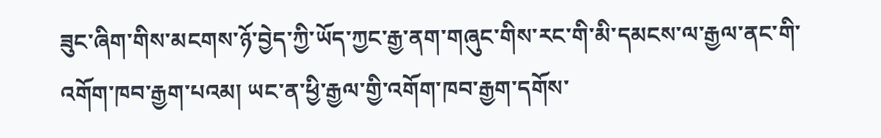ཟུང་ཞིག་གིས་མངགས་ཉོ་བྱེད་ཀྱི་ཡོད་ཀྱང་རྒྱ་ནག་གཞུང་གིས་རང་གི་མི་དམངས་ལ་རྒྱལ་ནང་གི་འགོག་ཁབ་རྒྱག་པའམ། ཡང་ན་ཕྱི་རྒྱལ་གྱི་འགོག་ཁབ་རྒྱག་དགོས་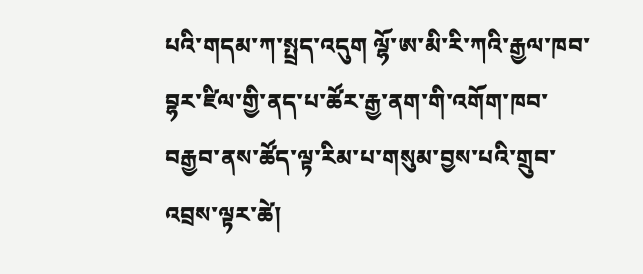པའི་གདམ་ཀ་སྤྲད་འདུག ལྷོ་ཨ་མི་རི་ཀའི་རྒྱལ་ཁབ་བྷར་ཛིལ་གྱི་ནད་པ་ཚོར་རྒྱ་ནག་གི་འགོག་ཁབ་བརྒྱབ་ནས་ཚོད་ལྟ་རིམ་པ་གསུམ་བྱས་པའི་གྲུབ་འབྲས་ལྟར་ཚེ།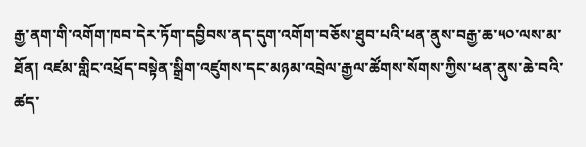རྒྱ་ནག་གི་འགོག་ཁབ་དེར་ཏོག་དབྱིབས་ནད་དུག་འགོག་བཅོས་ཐུབ་པའི་ཕན་ནུས་བརྒྱ་ཆ་༥༠་ལས་མ་ཐོན། འཛམ་གླིང་འཕྲོད་བསྟེན་སྒྲིག་འཛུགས་དང་མཉམ་འབྲེལ་རྒྱལ་ཚོགས་སོགས་ཀྱིས་ཕན་ནུས་ཆེ་བའི་ཚད་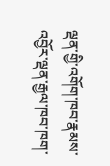ལྡན་གྱི་འགོག་ཁབ་རྣམས་འབྱོར་ལྡན་རྒྱལ་ཁབ་ཁག་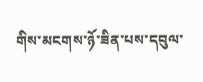གིས་མངགས་ཉོ་ཟིན་པས་དབུལ་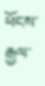ཕོངས་རྒྱལ་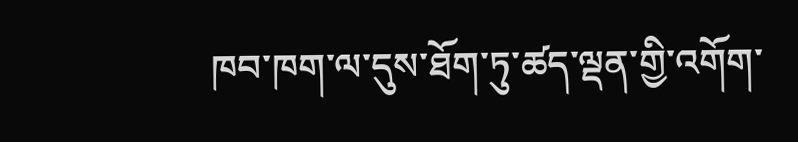ཁབ་ཁག་ལ་དུས་ཐོག་ཏུ་ཚད་ལྡན་གྱི་འགོག་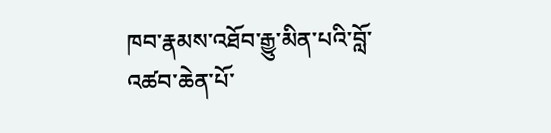ཁབ་རྣམས་འཐོབ་རྒྱུ་མིན་པའི་བློ་འཚབ་ཆེན་པོ་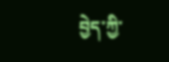བྱེད་ཀྱི་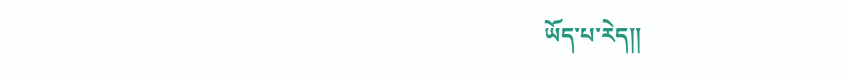ཡོད་པ་རེད།།